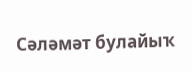Сәләмәт булайыҡ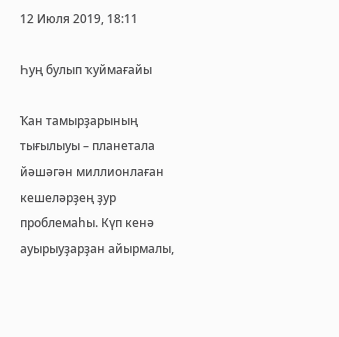12 Июля 2019, 18:11

Һуң булып ҡуймағайы

Ҡан тамырҙарының тығылыуы – планетала йәшәгән миллионлаған кешеләрҙең ҙур проблемаһы. Күп кенә ауырыуҙарҙан айырмалы,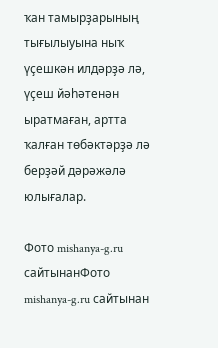ҡан тамырҙарының тығылыуына ныҡ үҫешкән илдәрҙә лә, үҫеш йәһәтенән ыратмаған, артта ҡалған төбәктәрҙә лә берҙәй дәрәжәлә юлығалар.

Фото mishanya-g.ru сайтынанФото mishanya-g.ru сайтынан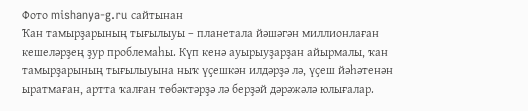Фото mishanya-g.ru сайтынан
Ҡан тамырҙарының тығылыуы – планетала йәшәгән миллионлаған кешеләрҙең ҙур проблемаһы. Күп кенә ауырыуҙарҙан айырмалы, ҡан тамырҙарының тығылыуына ныҡ үҫешкән илдәрҙә лә, үҫеш йәһәтенән ыратмаған, артта ҡалған төбәктәрҙә лә берҙәй дәрәжәлә юлығалар.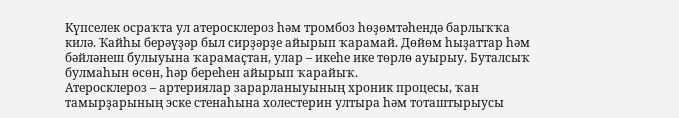Күпселек осраҡта ул атеросклероз һәм тромбоз һөҙөмтәһендә барлыҡҡа килә. Ҡайһы берәүҙәр был сирҙәрҙе айырып ҡарамай. Дөйөм һыҙаттар һәм бәйләнеш булыуына ҡарамаҫтан, улар – икеһе ике төрлө ауырыу. Буталсыҡ булмаһын өсөн, һәр береһен айырып ҡарайыҡ.
Атеросклероз – артериялар зарарланыуының хроник процесы, ҡан тамырҙарының эске стенаһына холестерин ултыра һәм тоташтырыусы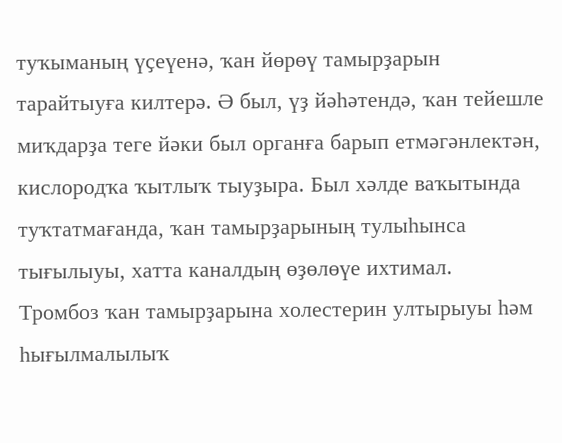туҡыманың үҫеүенә, ҡан йөрөү тамырҙарын тарайтыуға килтерә. Ә был, үҙ йәһәтендә, ҡан тейешле миҡдарҙа теге йәки был органға барып етмәгәнлектән, кислородҡа ҡытлыҡ тыуҙыра. Был хәлде ваҡытында туҡтатмағанда, ҡан тамырҙарының тулыһынса тығылыуы, хатта каналдың өҙөлөүе ихтимал.
Тромбоз ҡан тамырҙарына холестерин ултырыуы һәм һығылмалылыҡ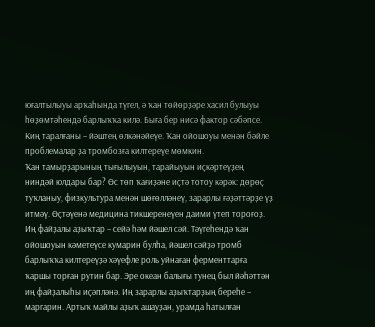юғалтылыуы арҡаһында түгел, ә ҡан төйөрҙәре хасил булыуы һөҙөмтәһендә барлыҡҡа килә. Быға бер нисә фактор сәбәпсе. Киң таралғаны – йәштең өлкәнәйеүе. Ҡан ойошоуы менән бәйле проблемалар ҙа тромбозға килтереүе мөмкин.
Ҡан тамырҙарының тығылыуын, тарайыуын иҫкәртеүҙең ниндәй юлдары бар? Өс төп ҡағиҙәне иҫтә тотоу кәрәк: дөрөҫ туҡланыу, физкультура менән шөғөлләнеү, зарарлы ғәҙәттәрҙе үҙ итмәү. Өҫтәүенә медицина тикшеренеүен даими үтеп тороғоҙ.
Иң файҙалы аҙыҡтар – сейә һәм йәшел сәй. Тәүгеһендә ҡан ойошоуын кәметеүсе кумарин булһа, йәшел сәйҙә тромб барлыҡҡа килтереүҙә хәүефле роль уйнаған ферменттарға ҡаршы торған рутин бар. Эре океан балығы тунец был йәһәттән иң файҙалыһы иҫәпләнә. Иң зарарлы аҙыҡтарҙың береһе – маргарин. Артыҡ майлы аҙыҡ ашауҙан, урамда һатылған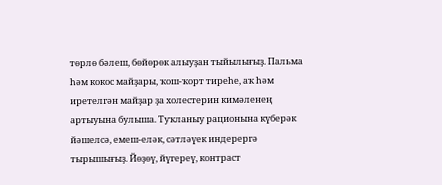төрлө бәлеш, бөйөрөк алыуҙан тыйылығыҙ. Пальма һәм кокос майҙары, ҡош-ҡорт тиреһе, аҡ һәм иретелгән майҙар ҙа холестерин кимәленең артыуына булыша. Туҡланыу рационына күберәк йәшелсә, емеш-еләк, сәтләүек индерергә тырышығыҙ. Йөҙөү, йүгереү, контраст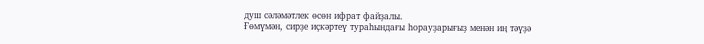душ сәләмәтлек өсөн ифрат файҙалы.
Ғөмүмән, сирҙе иҫкәртеү тураһындағы һорауҙарығыҙ менән иң тәүҙә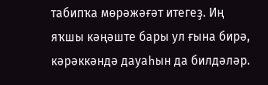табипҡа мөрәжәғәт итегеҙ. Иң яҡшы кәңәште бары ул ғына бирә, кәрәккәндә дауаһын да билдәләр.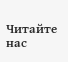Читайте нас